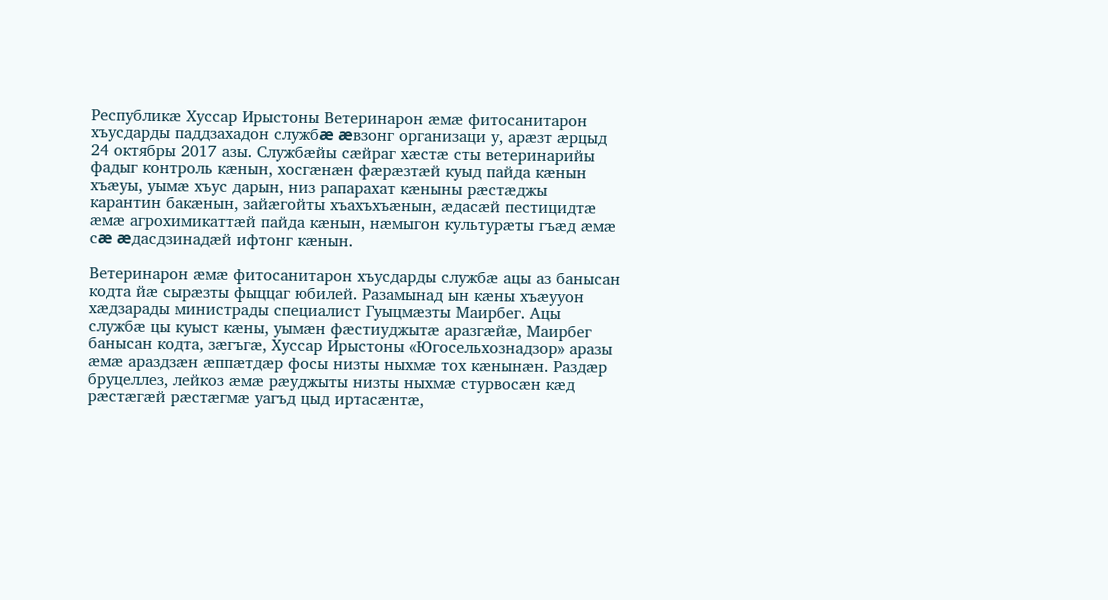Республикæ Хуссар Ирыстоны Ветеринарон æмæ фитосанитарон хъусдарды паддзахадон службæ æвзонг организаци у, арæзт æрцыд 24 октябры 2017 азы. Службæйы сæйраг хæстæ сты ветеринарийы фадыг контроль кæнын, хосгæнæн фæрæзтæй куыд пайда кæнын хъæуы, уымæ хъус дарын, низ рапарахат кæныны рæстæджы карантин бакæнын, зайæгойты хъахъхъæнын, æдасæй пестицидтæ æмæ агрохимикаттæй пайда кæнын, нæмыгон культурæты гъæд æмæ сæ æдасдзинадæй ифтонг кæнын.

Ветеринарон æмæ фитосанитарон хъусдарды службæ ацы аз банысан кодта йæ сырæзты фыццаг юбилей. Разамынад ын кæны хъæууон хæдзарады министрады специалист Гуыцмæзты Маирбег. Ацы службæ цы куыст кæны, уымæн фæстиуджытæ аразгæйæ, Маирбег банысан кодта, зæгъгæ, Хуссар Ирыстоны «Югосельхознадзор» аразы æмæ араздзæн æппæтдæр фосы низты ныхмæ тох кæнынæн. Раздæр бруцеллез, лейкоз æмæ рæуджыты низты ныхмæ стурвосæн кæд рæстæгæй рæстæгмæ уагъд цыд иртасæнтæ,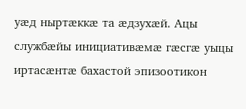уæд ныртæккæ та æдзухæй. Ацы службæйы инициативæмæ гæсгæ уыцы иртасæнтæ бахастой эпизоотикон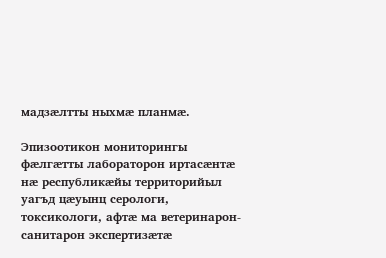мадзæлтты ныхмæ планмæ.

Эпизоотикон мониторингы фæлгæтты лабораторон иртасæнтæ нæ республикæйы территорийыл уагъд цæуынц серологи, токсикологи, афтæ ма ветеринарон-санитарон экспертизæтæ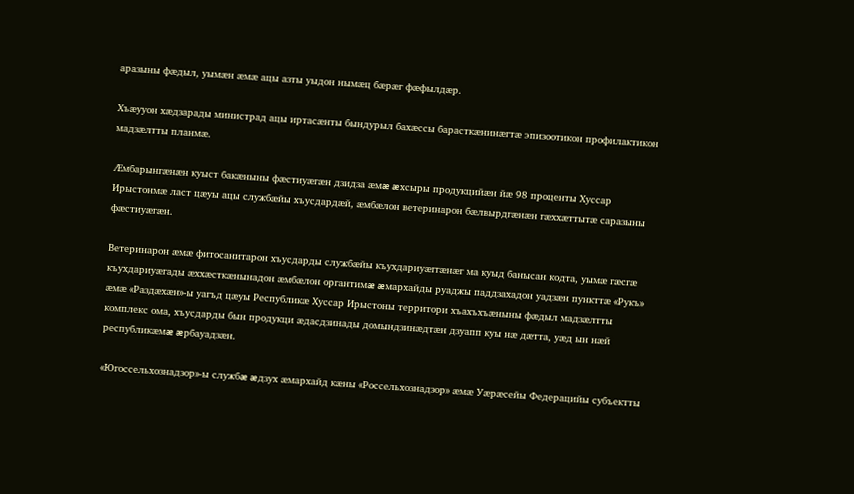аразыны фæдыл, уымæн æмæ ацы азты уыдон нымæц бæрæг фæфылдæр.

Хъæууон хæдзарады министрад ацы иртасæнты бындурыл бахæссы барасткæнинæгтæ эпизоотикон профилактикон мадзæлтты планмæ.

Æмбарынгæнæн куыст бакæныны фæстиуæгæн дзидза æмæ æхсыры продукцийæн йæ 98 проценты Хуссар Ирыстонмæ ласт цæуы ацы службæйы хъусдардæй, æмбæлон ветеринарон бæлвырдгæнæн гæххæттытæ саразыны фæстиуæгæн.

Ветеринарон æмæ фитосанитарон хъусдарды службæйы къухдариуæггæнæг ма куыд банысан кодта, уымæ гæсгæ къухдариуæгады æххæсткæнынадон æмбæлон органтимæ æмархайды руаджы паддзахадон уадзæн пункттæ «Рукъ» æмæ «Раздæхæн»-ы уагъд цæуы Республикæ Хуссар Ирыстоны территори хъахъхъæныны фæдыл мадзæлтты комплекс ома, хъусдарды бын продукци æдасдзинады домындзинæдтæн дзуапп куы нæ дæтта, уæд ын нæй республикæмæ æрбауадзæн.

«Югоссельхознадзор»-ы службæ æдзух æмархайд кæны «Россельхознадзор» æмæ Уæрæсейы Федерацийы субъектты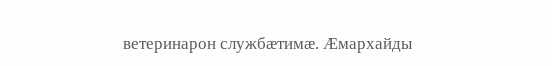ветеринарон службæтимæ. Æмархайды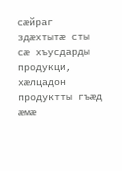сæйраг здæхтытæ сты сæ хъусдарды продукци, хæлцадон продуктты гъæд æмæ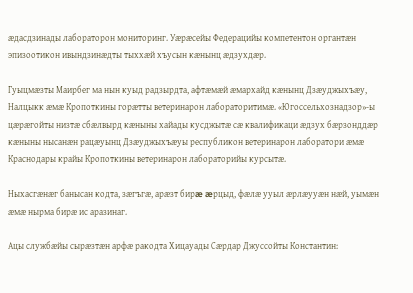æдасдзинады лабораторон мониторинг. Уæрæсейы Федерацийы компетентон органтæн эпизоотикон ивындзинæдты тыххæй хъусын кæнынц æдзухдæр.

Гуыцмæзты Маирбег ма нын куыд радзырдта, афтæмæй æмархайд кæнынц Дзæуджыхъæу, Налцыкк æмæ Кропоткины горæтты ветеринарон лабораторитимæ. «Югоссельхознадзор»-ы цæрæгойты низтæ сбæлвырд кæныны хайады кусджытæ сæ квалификаци æдзух бæрзонддæр кæныны нысанæн рацæуынц Дзæуджыхъæуы республикон ветеринарон лаборатори æмæ Краснодары крайы Кропоткины ветеринарон лабораторийы курсытæ.

Ныхасгæнæг банысан кодта, зæгъгæ, арæзт бирæ æрцыд, фæлæ ууыл æрлæууæн нæй, уымæн æмæ нырма бирæ ис аразинаг.

Ацы службæйы сырæзтæн арфæ ракодта Хицауады Сæрдар Джуссойты Константин: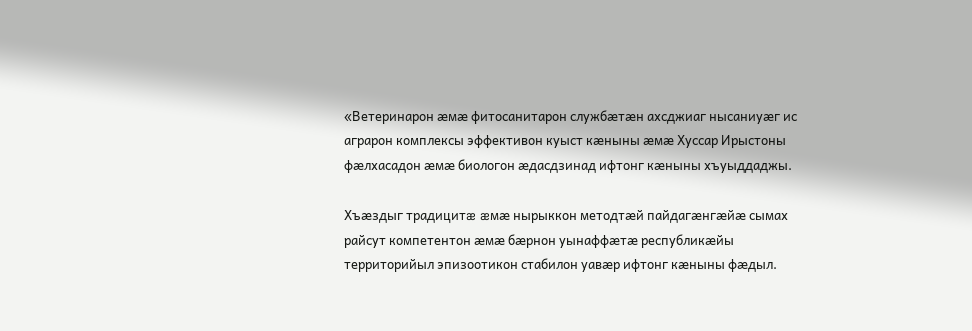«Ветеринарон æмæ фитосанитарон службæтæн ахсджиаг нысаниуæг ис аграрон комплексы эффективон куыст кæныны æмæ Хуссар Ирыстоны фæлхасадон æмæ биологон æдасдзинад ифтонг кæныны хъуыддаджы.

Хъæздыг традицитæ æмæ нырыккон методтæй пайдагæнгæйæ сымах райсут компетентон æмæ бæрнон уынаффæтæ республикæйы территорийыл эпизоотикон стабилон уавæр ифтонг кæныны фæдыл.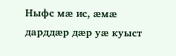Ныфс мæ ис, æмæ дарддæр дæр уæ куыст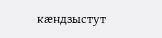кæндзыстут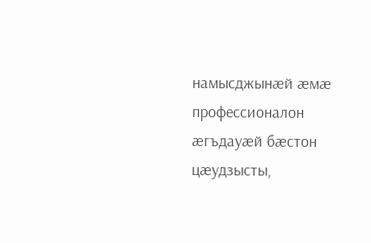намысджынæй æмæ профессионалон æгъдауæй бæстон цæудзысты,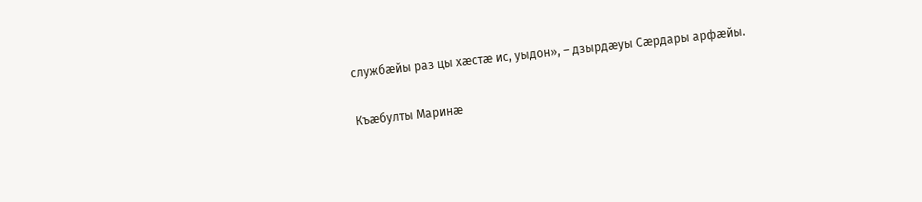службæйы раз цы хæстæ ис, уыдон», – дзырдæуы Сæрдары арфæйы.

Къæбулты Маринæ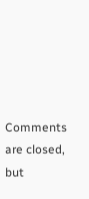Comments are closed, but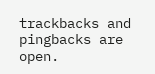trackbacks and pingbacks are open.